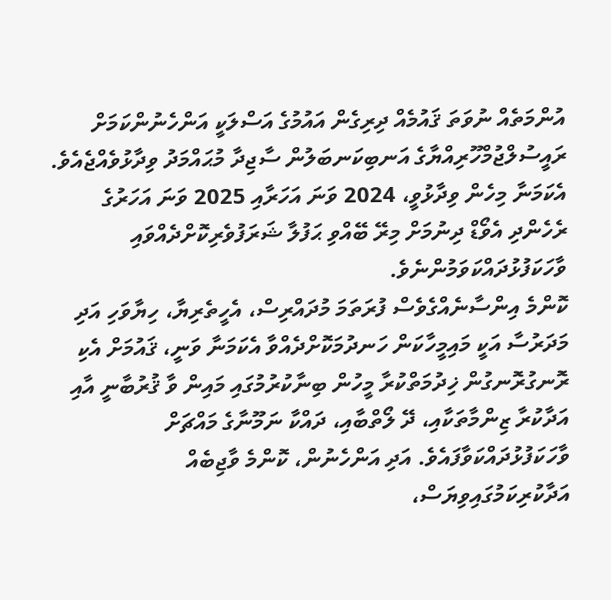އުންމަތެއް ނުވަތަ ޤައުމެއް ދިރިގެން އައުމުގެ އަސްލަކީ އަންހެނުންކަމަށް ރައީސުލްޖުމްހޫރިއްޔާގެ އަނބިކަނބަލުން ސާޖިދާ މުޙައްމަދު ވިދާޅުވެއްޖެއެވެ. އެކަމަނާ މިހެން ވިދާޅުވީ، 2024 ވަނަ އަހަރާއި 2025 ވަނަ އަހަރުގެ ރެހެންދި އެވޯޑް ދިނުމަށް މިރޭ ބޭއްވި ޙަފުލާ ޝަރަފުވެރިކޮށްދެއްވައި ވާހަކަފުޅުދައްކަވަމުންނެވެ.
ކޮންމެ އިންސާނެއްގެވެސް ފުރަތަމަ މުދައްރިސް، އެހީތެރިޔާ، ހިޔާވަހި އަދި މަދަރުސާ އަކީ މައިމީހާކަން ހަނދުމަކޮށްދެއްވާ އެކަމަނާ ވަނީ، ޤައުމަށް އެކި ރޮނގުރޮނގުން ޚިދުމަތްކުރާ މީހުން ބިނާކުރުމުގައި މައިން ވާ ޤުރުބާނީ އާއި އަދާކުރާ ޒިންމާތަކާއި، ދޭ ލޯތްބާއި، ދައްކާ ނަމޫނާގެ މައްޗަށް ވާހަކަފުޅުދައްކަވާފައެވެ. އަދި އަންހެނުން، ކޮންމެ ވާޖިބެއް އަދާކުރިކަމުގައިވިޔަސް،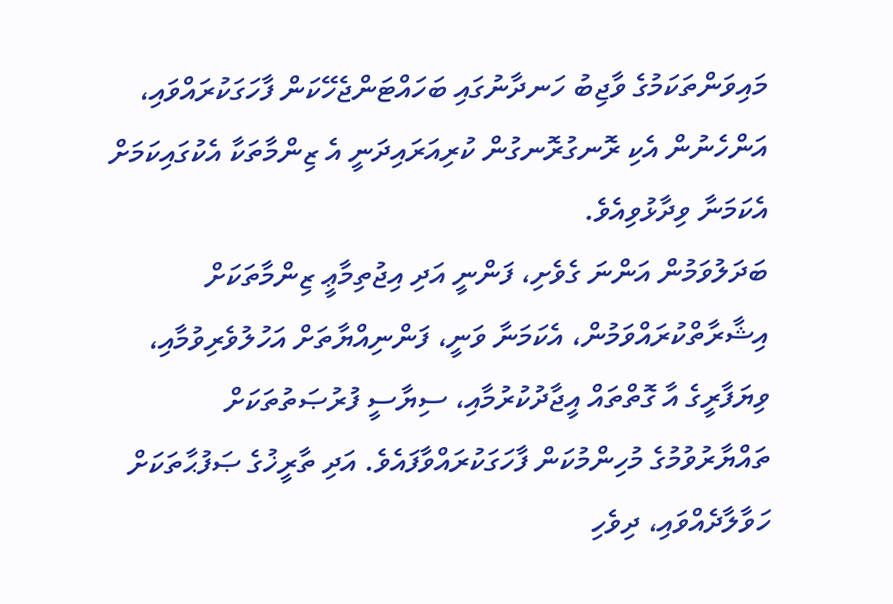މައިވަންތަކަމުގެ ވާޖިބު ހަނދާނުގައި ބަހައްޓަންޖެހޭކަން ފާހަގަކުރައްވައި، އަންހެނުން އެކި ރޮނގުރޮނގުން ކުރިއަރައިދަނީ އެ ޒިންމާތަކާ އެކުގައިކަމަށް އެކަމަނާ ވިދާޅުވިއެވެ.
ބަދަލުވަމުން އަންނަ ގެވެށި، ފަންނީ އަދި އިޖުތިމާޢީ ޒިންމާތަކަށް އިޝާރާތްކުރައްވަމުން، އެކަމަނާ ވަނީ، ފަންނިއްޔާތަށް އަހުލުވެރިވުމާއި، ވިޔަފާރީގެ އާ ގޮތްތައް އީޖާދުކުރުމާއި، ސިޔާސީ ފުރުޞަތުތަކަށް ތައްޔާރުވުމުގެ މުހިންމުކަން ފާހަގަކުރައްވާފައެވެ. އަދި ތާރީޚުގެ ޞަފުޙާތަކަށް ހަވާލާދެއްވައި، ދިވެހި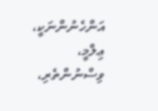އަންހެނުންނަކީ، ޢިލްމީ، ވިސްނުންތެރި،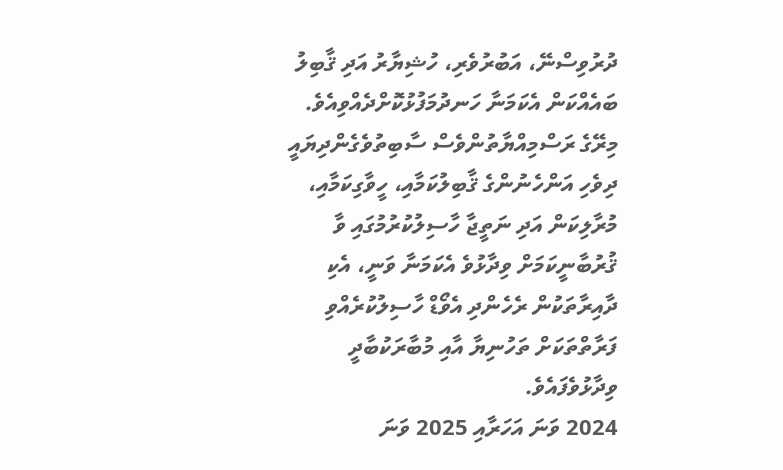ދުރުވިސްނޭ، އަބުރުވެރި، ހުޝިޔާރު އަދި ޤާބިލު ބައެއްކަން އެކަމަނާ ހަނދުމަފުޅުކޮށްދެއްވިއެވެ.
މިރޭގެ ރަސްމިއްޔާތުންވެސް ސާބިތުވެގެންދިޔައީ ދިވެހި އަންހެނުންގެ ޤާބިލުކަމާއި، ހީވާގިކަމާއި، މުރާލިކަން އަދި ނަތީޖާ ހާސިލުކުރުމުގައި ވާ ޤުރުބާނީކަމަށް ވިދާޅުވެ އެކަމަނާ ވަނީ، އެކި ދާއިރާތަކުން ރެހެންދި އެވޯޑް ހާސިލުކުރެއްވި ފަރާތްތަކަށް ތަހުނިޔާ އާއި މުބާރަކުބާދީ ވިދާޅުވެފައެވެ.
2024 ވަނަ އަހަރާއި 2025 ވަނަ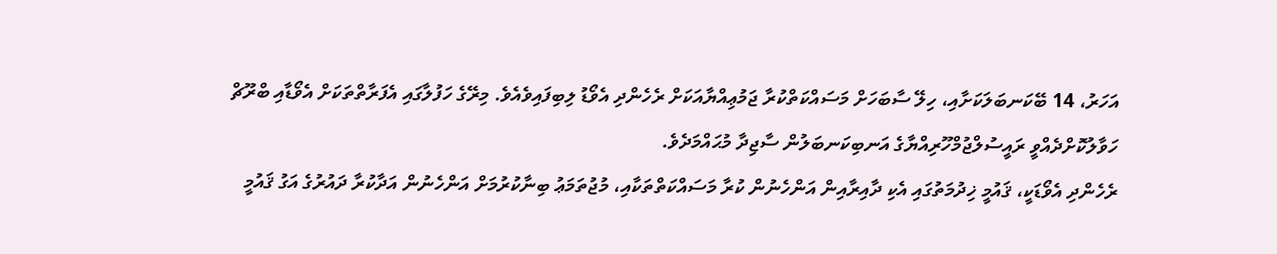އަހަރު، 14 ބޭކަނބަލަކަށާއި، ހިލޭ ސާބަހަށް މަސައްކަތްކުރާ ޖަމުޢިއްޔާއަކަށް ރެހެންދި އެވޯޑު ލިބިފައިވެއެވެ. މިރޭގެ ހަފުލާގައި އެފަރާތްތަކަށް އެވޯޑާއި ބްރޫޗް ހަވާލުކޮށްދެއްވީ ރައީސުލްޖުމްހޫރިއްޔާގެ އަނބިކަނބަލުން ސާޖިދާ މުޙައްމަދެވެ.
ރެހެންދި އެވޯޑަކީ، ޤައުމީ ޚިދުމަތުގައި އެކި ދާއިރާއިން އަންހެނުން ކުރާ މަސައްކަތްތަކާއި، މުޖުތަމަޢު ބިނާކުރުމަށް އަންހެނުން އަދާކުރާ ދައުރުގެ އަގު ޤައުމީ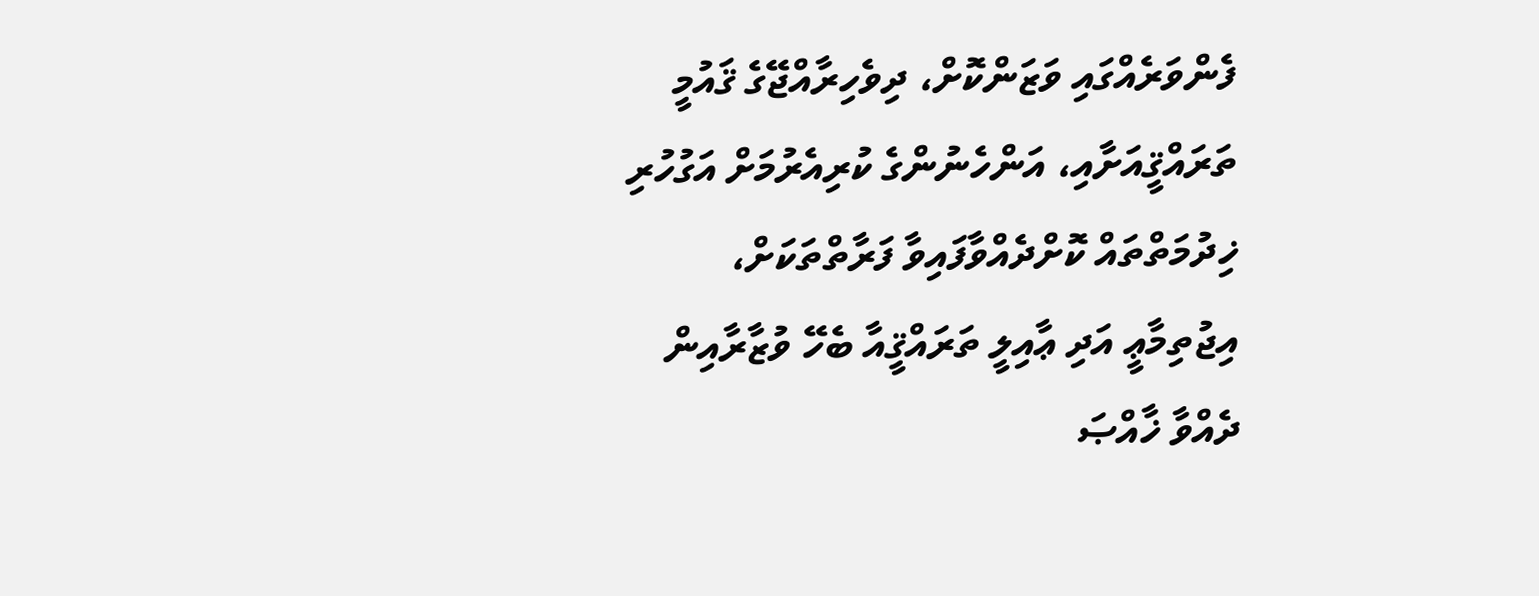ފެންވަރެއްގައި ވަޒަންކޮށް، ދިވެހިރާއްޖޭގެ ޤައުމީ ތަރައްޤީއަށާއި، އަންހެނުންގެ ކުރިއެރުމަށް އަގުހުރި ޚިދުމަތްތައް ކޮށްދެއްވާފައިވާ ފަރާތްތަކަށް، އިޖުތިމާޢީ އަދި ޢާއިލީ ތަރައްޤީއާ ބެހޭ ވުޒާރާއިން ދެއްވާ ޚާއްޞަ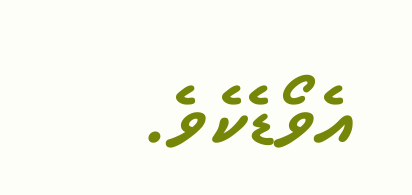އެވޯޑެކެވެ.